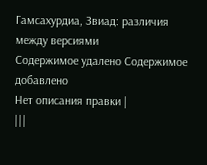Гамсахурдиа, Звиад: различия между версиями
Содержимое удалено Содержимое добавлено
Нет описания правки |
|||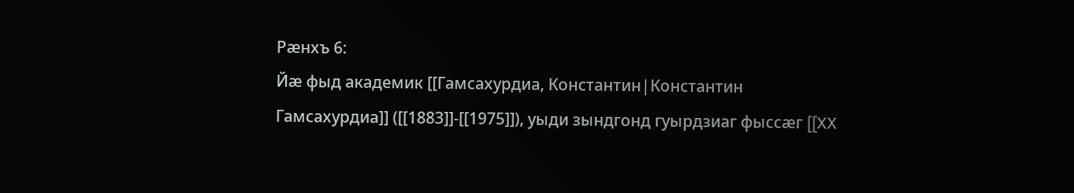Рæнхъ 6:
Йæ фыд академик [[Гамсахурдиа, Константин|Константин Гамсахурдиа]] ([[1883]]-[[1975]]), уыди зындгонд гуырдзиаг фыссæг [[XX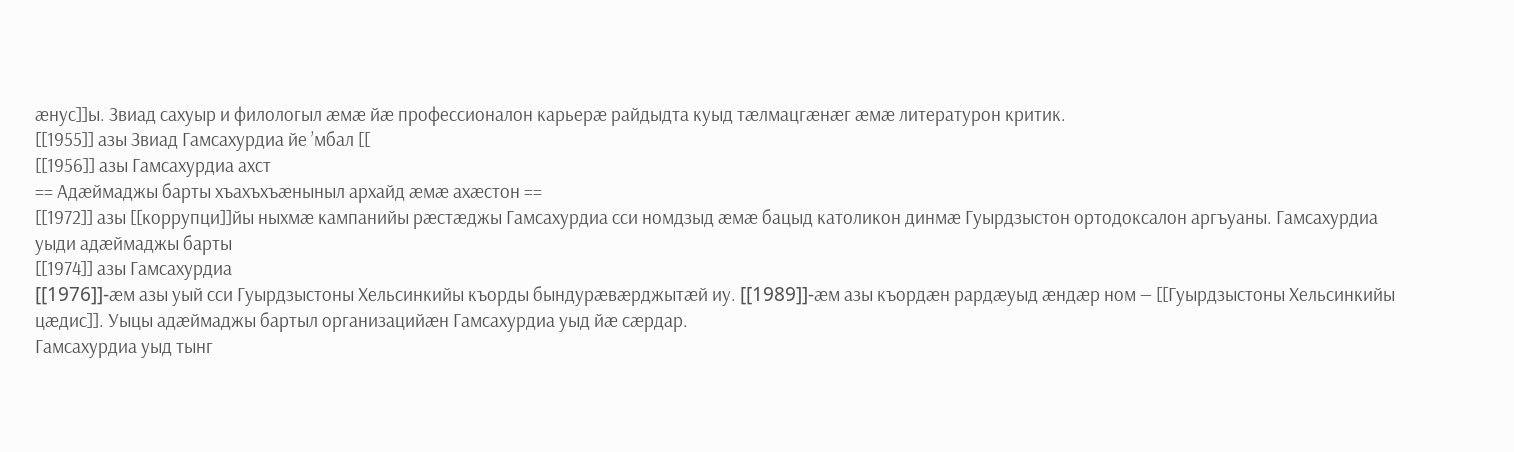æнус]]ы. Звиад сахуыр и филологыл æмæ йæ профессионалон карьерæ райдыдта куыд тæлмацгæнæг æмæ литературон критик.
[[1955]] азы Звиад Гамсахурдиа йе ’мбал [[
[[1956]] азы Гамсахурдиа ахст
== Адæймаджы барты хъахъхъæныныл архайд æмæ ахæстон ==
[[1972]] азы [[коррупци]]йы ныхмæ кампанийы рæстæджы Гамсахурдиа сси номдзыд æмæ бацыд католикон динмæ Гуырдзыстон ортодоксалон аргъуаны. Гамсахурдиа уыди адæймаджы барты
[[1974]] азы Гамсахурдиа
[[1976]]-æм азы уый сси Гуырдзыстоны Хельсинкийы къорды бындурæвæрджытæй иу. [[1989]]-æм азы къордæн рардæуыд æндæр ном — [[Гуырдзыстоны Хельсинкийы цæдис]]. Уыцы адæймаджы бартыл организацийæн Гамсахурдиа уыд йæ сæрдар.
Гамсахурдиа уыд тынг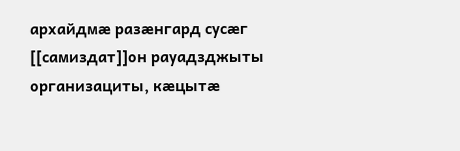архайдмæ разæнгард сусæг [[самиздат]]он рауадзджыты организациты, кæцытæ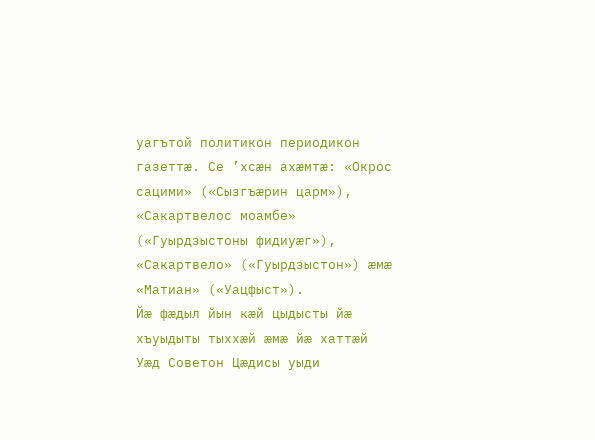уагътой политикон периодикон газеттæ. Се ’хсæн ахæмтæ: «Окрос сацими» («Сызгъæрин царм»), «Сакартвелос моамбе» («Гуырдзыстоны фидиуæг»), «Сакартвело» («Гуырдзыстон») æмæ «Матиан» («Уацфыст»).
Йæ фæдыл йын кæй цыдысты йæ хъуыдыты тыххæй æмæ йæ хаттæй
Уæд Советон Цæдисы уыди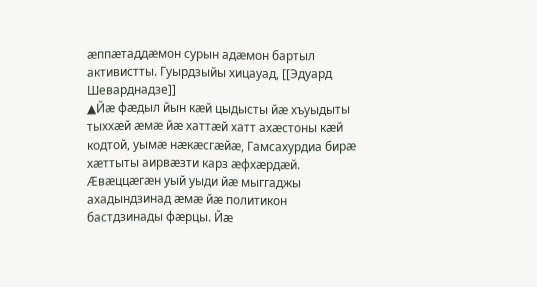æппæтаддæмон сурын адæмон бартыл активистты. Гуырдзыйы хицауад, [[Эдуард Шеварднадзе]]
▲Йæ фæдыл йын кæй цыдысты йæ хъуыдыты тыххæй æмæ йæ хаттæй хатт ахæстоны кæй кодтой, уымæ нæкæсгæйæ, Гамсахурдиа бирæ хæттыты аирвæзти карз æфхæрдæй. Æвæццæгæн уый уыди йæ мыггаджы ахадындзинад æмæ йæ политикон бастдзинады фæрцы. Йæ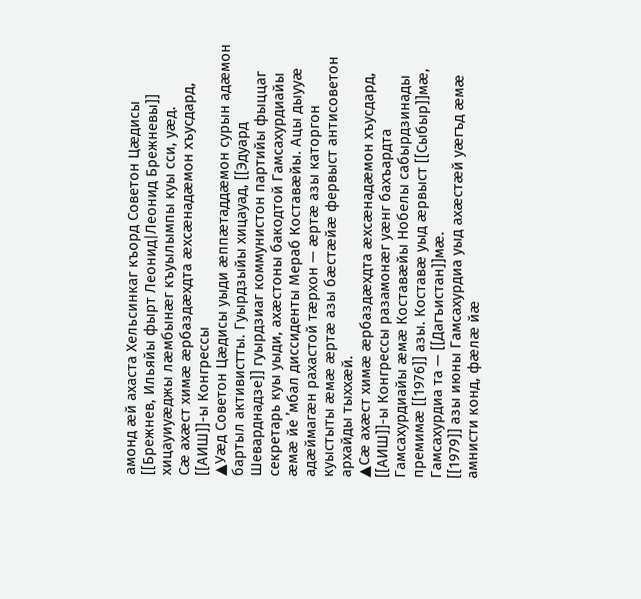амонд æй ахаста Хельсинкаг къорд Советон Цæдисы [[Брежнев, Ильяйы фырт Леонид|Леонид Брежневы]] хицауиуæджы лæмбынæг къуылымпы куы сси, уæд.
Сæ ахæст химæ æрбаздæхдта æхсæнадæмон хъусдард, [[АИШ]]-ы Конгрессы
▲Уæд Советон Цæдисы уыди æппæтаддæмон сурын адæмон бартыл активистты. Гуырдзыйы хицауад, [[Эдуард Шеварднадзе]] гуырдзиаг коммунистон партийы фыццаг секретарь куы уыди, ахæстоны бакодтой Гамсахурдиайы æмæ йе ’мбал диссиденты Мераб Коставæйы. Ацы дыууæ адæймагæн рахастой тæрхон — æртæ азы каторгон куыстыты æмæ æртæ азы бæстæйæ фервыст антисоветон архайды тыххæй.
▲Сæ ахæст химæ æрбаздæхдта æхсæнадæмон хъусдард, [[АИШ]]-ы Конгрессы разамонæг уæнг бахъардта Гамсахурдиайы æмæ Коставæйы Нобелы сабырдзинады премимæ [[1976]] азы. Коставæ уыд æрвыст [[Сыбыр]]мæ, Гамсахурдиа та — [[Дагъистан]]мæ.
[[1979]] азы июны Гамсахурдиа уыд ахæстæй уæгъд æмæ амнисти конд, фæлæ йæ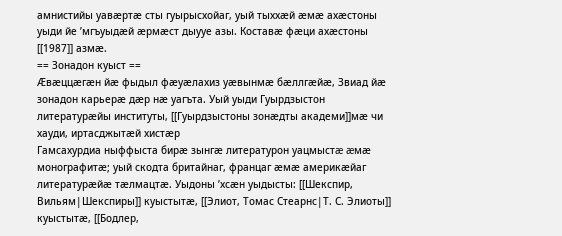амнистийы уавæртæ сты гуырысхойаг, уый тыххæй æмæ ахæстоны уыди йе ’мгъуыдæй æрмæст дыууе азы. Коставæ фæци ахæстоны [[1987]] азмæ.
== Зонадон куыст ==
Æвæццæгæн йæ фыдыл фæуæлахиз уæвынмæ бæллгæйæ, Звиад йæ зонадон карьерæ дæр нæ уагъта. Уый уыди Гуырдзыстон литературæйы институты, [[Гуырдзыстоны зонæдты академи]]мæ чи хауди, иртасджытæй хистæр
Гамсахурдиа ныффыста бирæ зынгæ литературон уацмыстæ æмæ монографитæ; уый скодта бритайнаг, францаг æмæ америкæйаг литературæйæ тæлмацтæ. Уыдоны ’хсæн уыдысты: [[Шекспир, Вильям|Шекспиры]] куыстытæ, [[Элиот, Томас Стеарнс|Т. С. Элиоты]] куыстытæ, [[Бодлер,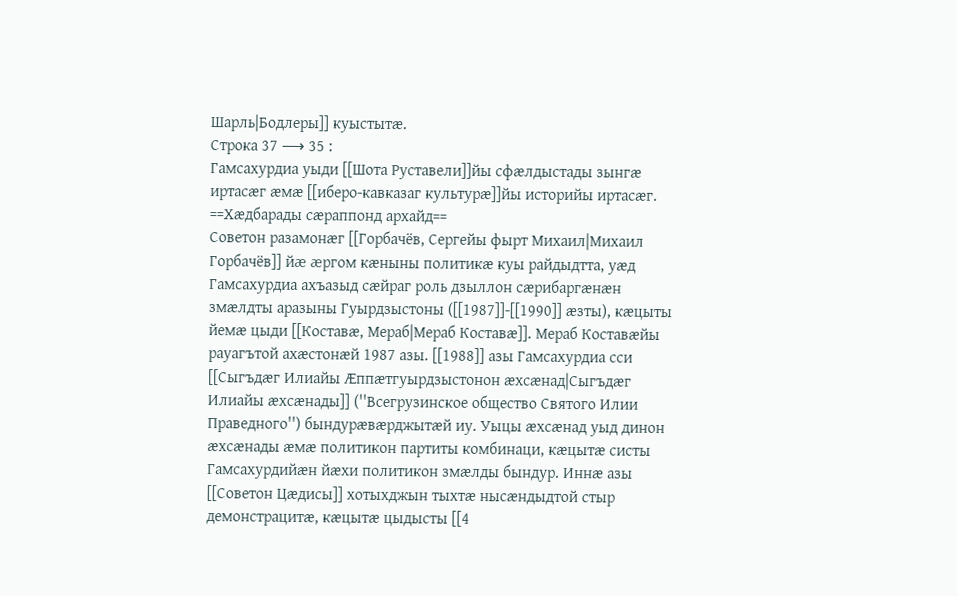Шарль|Бодлеры]] куыстытæ.
Строка 37 ⟶ 35 :
Гамсахурдиа уыди [[Шота Руставели]]йы сфæлдыстады зынгæ иртасæг æмæ [[иберо-кавказаг культурæ]]йы историйы иртасæг.
==Хæдбарады сæраппонд архайд==
Советон разамонæг [[Горбачёв, Сергейы фырт Михаил|Михаил Горбачёв]] йæ æргом кæныны политикæ куы райдыдтта, уæд Гамсахурдиа ахъазыд сæйраг роль дзыллон сæрибаргæнæн змæлдты аразыны Гуырдзыстоны ([[1987]]-[[1990]] æзты), кæцыты йемæ цыди [[Коставæ, Мераб|Мераб Коставæ]]. Мераб Коставæйы рауагътой ахæстонæй 1987 азы. [[1988]] азы Гамсахурдиа сси [[Сыгъдæг Илиайы Æппæтгуырдзыстонон æхсæнад|Сыгъдæг Илиайы æхсæнады]] (''Всегрузинское общество Святого Илии Праведного'') бындурæвæрджытæй иу. Уыцы æхсæнад уыд динон æхсæнады æмæ политикон партиты комбинаци, кæцытæ систы Гамсахурдийæн йæхи политикон змæлды бындур. Иннæ азы [[Советон Цæдисы]] хотыхджын тыхтæ нысæндыдтой стыр демонстрацитæ, кæцытæ цыдысты [[4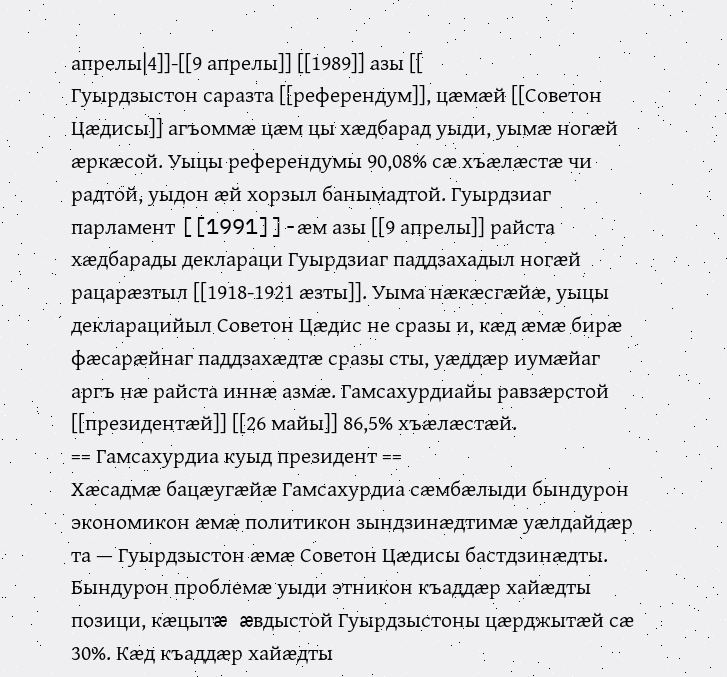апрелы|4]]-[[9 апрелы]] [[1989]] азы [[
Гуырдзыстон саразта [[референдум]], цæмæй [[Советон Цæдисы]] агъоммæ цæм цы хæдбарад уыди, уымæ ногæй æркæсой. Уыцы референдумы 90,08% сæ хъæлæстæ чи радтой, уыдон æй хорзыл банымадтой. Гуырдзиаг парламент [[1991]]-æм азы [[9 апрелы]] райста хæдбарады деклараци Гуырдзиаг паддзахадыл ногæй рацарæзтыл [[1918-1921 æзты]]. Уыма нæкæсгæйæ, уыцы декларацийыл Советон Цæдис не сразы и, кæд æмæ бирæ фæсарæйнаг паддзахæдтæ сразы сты, уæддæр иумæйаг аргъ нæ райста иннæ азмæ. Гамсахурдиайы равзæрстой [[президентæй]] [[26 майы]] 86,5% хъæлæстæй.
== Гамсахурдиа куыд президент ==
Хæсадмæ бацæугæйæ Гамсахурдиа сæмбæлыди бындурон экономикон æмæ политикон зындзинæдтимæ уæлдайдæр та — Гуырдзыстон æмæ Советон Цæдисы бастдзинæдты. Бындурон проблемæ уыди этникон къаддæр хайæдты позици, кæцытæ æвдыстой Гуырдзыстоны цæрджытæй сæ 30%. Кæд къаддæр хайæдты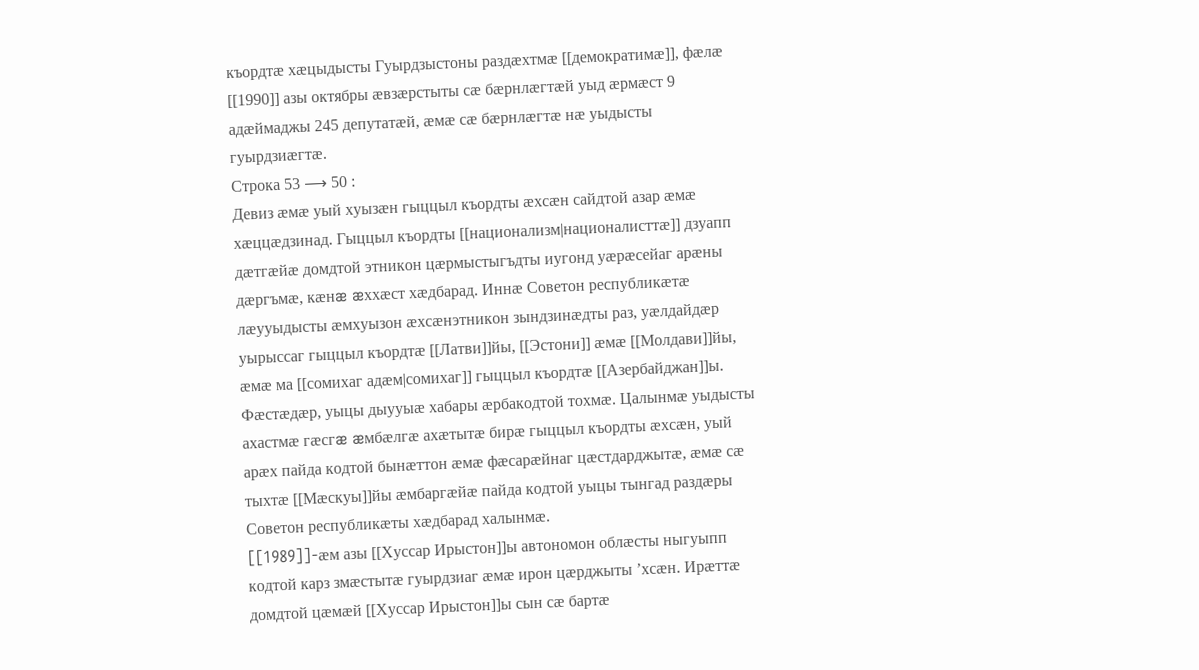къордтæ хæцыдысты Гуырдзыстоны раздæхтмæ [[демократимæ]], фæлæ [[1990]] азы октябры æвзæрстыты сæ бæрнлæгтæй уыд æрмæст 9 адæймаджы 245 депутатæй, æмæ сæ бæрнлæгтæ нæ уыдысты гуырдзиæгтæ.
Строка 53 ⟶ 50 :
Девиз æмæ уый хуызæн гыццыл къордты æхсæн сайдтой азар æмæ хæццæдзинад. Гыццыл къордты [[национализм|националисттæ]] дзуапп дæтгæйæ домдтой этникон цæрмыстыгъдты иугонд уæрæсейаг арæны дæргъмæ, кæнæ æххæст хæдбарад. Иннæ Советон республикæтæ лæууыдысты æмхуызон æхсæнэтникон зындзинæдты раз, уæлдайдæр уырыссаг гыццыл къордтæ [[Латви]]йы, [[Эстони]] æмæ [[Молдави]]йы, æмæ ма [[сомихаг адæм|сомихаг]] гыццыл къордтæ [[Азербайджан]]ы. Фæстæдæр, уыцы дыууыæ хабары æрбакодтой тохмæ. Цалынмæ уыдысты ахастмæ гæсгæ æмбæлгæ ахæтытæ бирæ гыццыл къордты æхсæн, уый арæх пайда кодтой бынæттон æмæ фæсарæйнаг цæстдарджытæ, æмæ сæ тыхтæ [[Мæскуы]]йы æмбаргæйæ пайда кодтой уыцы тынгад раздæры Советон республикæты хæдбарад халынмæ.
[[1989]]-æм азы [[Хуссар Ирыстон]]ы автономон облæсты ныгуыпп кодтой карз змæстытæ гуырдзиаг æмæ ирон цæрджыты ’хсæн. Ирæттæ домдтой цæмæй [[Хуссар Ирыстон]]ы сын сæ бартæ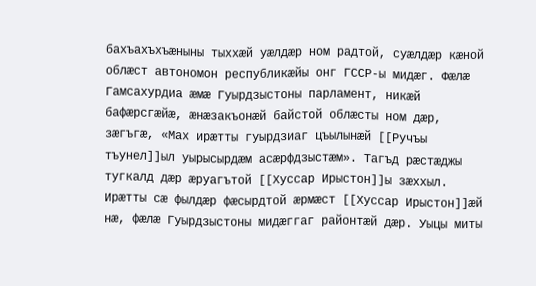бахъахъхъæныны тыххæй уæлдæр ном радтой, суæлдæр кæной облæст автономон республикæйы онг ГССР-ы мидæг. Фæлæ Гамсахурдиа æмæ Гуырдзыстоны парламент, никæй бафæрсгæйæ, æнæзакъонæй байстой облæсты ном дæр, зæгъгæ, «Мах ирæтты гуырдзиаг цъылынæй [[Ручъы тъунел]]ыл уырысырдæм асæрфдзыстæм». Тагъд рæстæджы тугкалд дæр æруагътой [[Хуссар Ирыстон]]ы зæххыл. Ирæтты сæ фылдæр фæсырдтой æрмæст [[Хуссар Ирыстон]]æй нæ, фæлæ Гуырдзыстоны мидæггаг районтæй дæр. Уыцы миты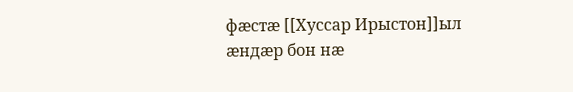фæстæ [[Хуссар Ирыстон]]ыл æндæр бон нæ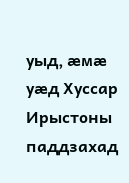уыд, æмæ уæд Хуссар Ирыстоны паддзахад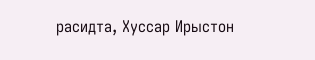расидта, Хуссар Ирыстон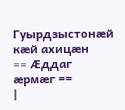Гуырдзыстонæй кæй ахицæн
== Æддаг æрмæг ==
|